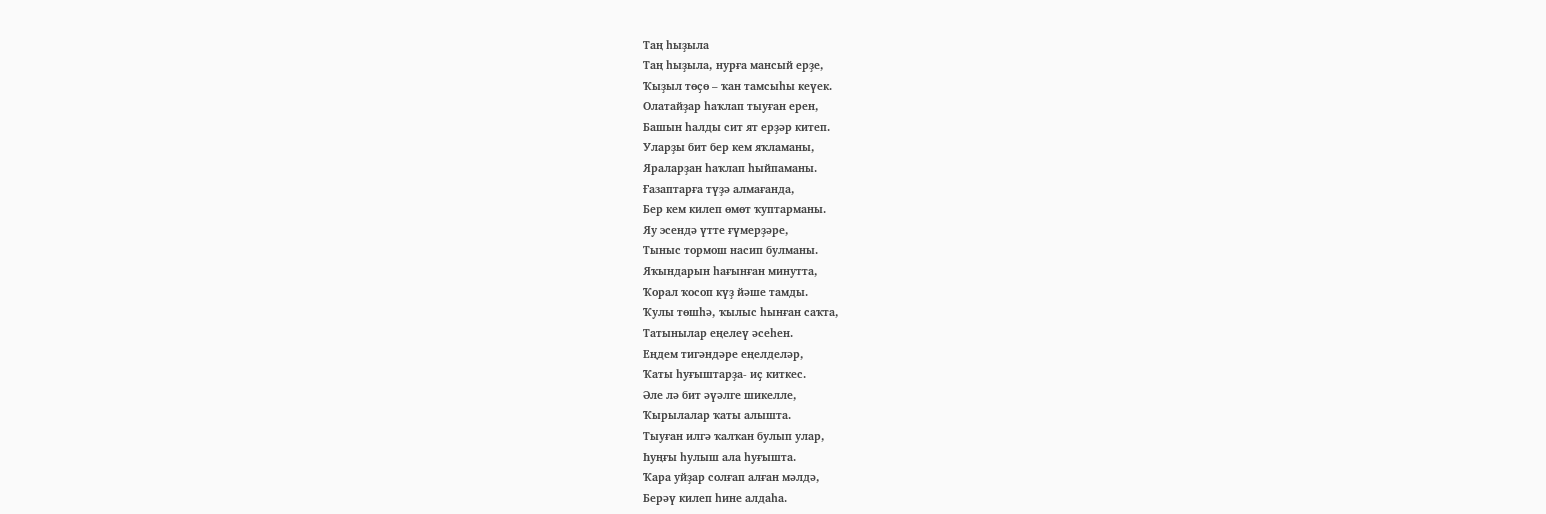Таң һыҙыла
Таң һыҙыла, нурға мансый ерҙе,
Ҡыҙыл төҫө – ҡан тамсыһы кеүек.
Олатайҙар һаҡлап тыуған ерен,
Башын һалды сит ят ерҙәр китеп.
Уларҙы бит бер кем яҡламаны,
Яраларҙан һаҡлап һыйпаманы.
Ғазаптарға түҙә алмағанда,
Бер кем килеп өмөт ҡуптарманы.
Яу эсендә үтте ғүмерҙәре,
Тыныс тормош насип булманы.
Яҡындарын һағынған минутта,
Ҡорал ҡосоп күҙ йәше тамды.
Ҡулы төшһә, ҡылыс һынған саҡта,
Татынылар еңелеү әсеһен.
Еңдем тигәндәре еңелделәр,
Ҡаты һуғыштарҙа- иҫ киткес.
Әле лә бит әүәлге шикелле,
Ҡырылалар ҡаты алышта.
Тыуған илгә ҡалҡан булып улар,
Һуңғы һулыш ала һуғышта.
Ҡара уйҙар солғап алған мәлдә,
Берәү килеп һине алдаһа.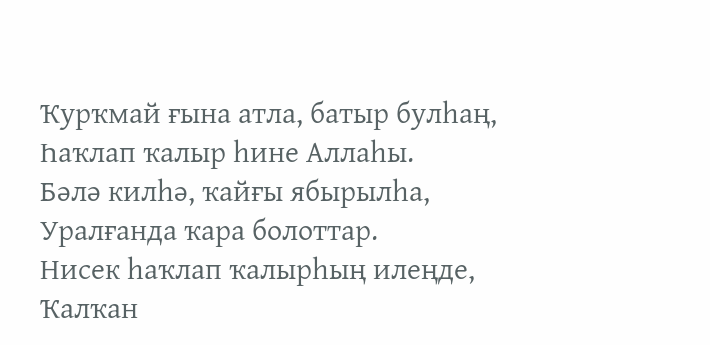Ҡурҡмай ғына атла, батыр булһаң,
Һаҡлап ҡалыр һине Аллаһы.
Бәлә килһә, ҡайғы ябырылһа,
Уралғанда ҡара болоттар.
Нисек һаҡлап ҡалырһың илеңде,
Ҡалҡан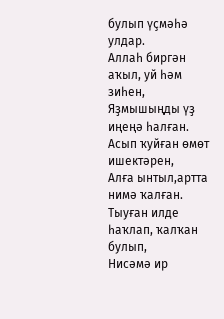булып үҫмәһә улдар.
Аллаһ биргән аҡыл, уй һәм зиһен,
Яҙмышыңды үҙ иңеңә һалған.
Асып ҡуйған өмөт ишектәрен,
Алға ынтыл,артта нимә ҡалған.
Тыуған илде һаҡлап, ҡалҡан булып,
Нисәмә ир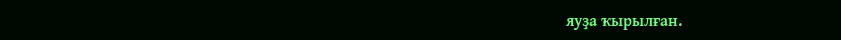яуҙа ҡырылған.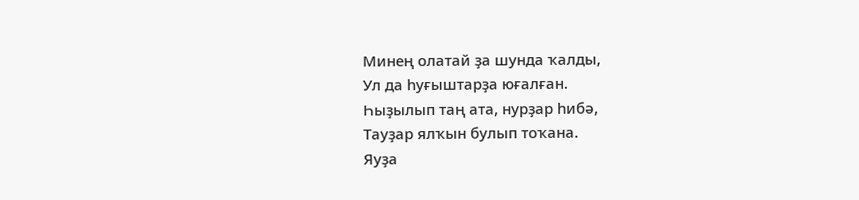Минең олатай ҙа шунда ҡалды,
Ул да һуғыштарҙа юғалған.
Һыҙылып таң ата, нурҙар һибә,
Тауҙар ялҡын булып тоҡана.
Яуҙа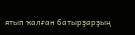ятып ҡалған батырҙарҙың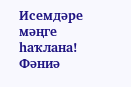Исемдәре мәңге һаҡлана!
Фәниә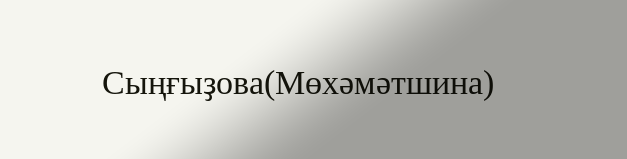Сыңғыҙова(Мөхәмәтшина)